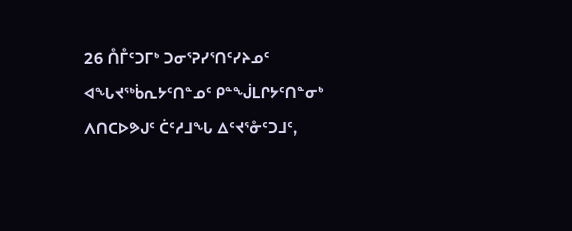26 ᑍᒤᑦᑐᒥᒃ ᑐᓂᕐᕈᓯᕐᑎᑦᓯᔨᓄᑦ ᐊᖓᔪᖅᑳᕆᔭᑦᑎᓐᓄᑦ ᑭᓐᖒᒪᒋᔭᑦᑎᓐᓂᒃ ᐱᑎᑕᐅᕗᒍᑦ ᑖᑦᓱᒧᖓ ᐃᑦᔪᕐᓁᑦᑐᒧᑦ,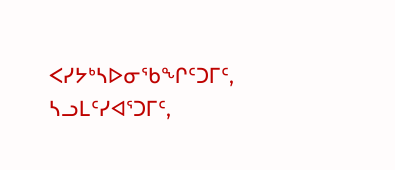ᐸᓯᔭᒃᓴᐅᓂᖃᖏᑦᑐᒥᑦ, ᓴᓗᒪᑦᓯᐊᕐᑐᒥᑦ,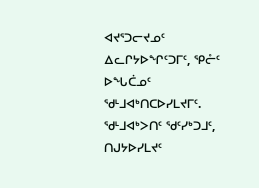ᐊᔪᕐᑐᓕᔪᓄᑦ ᐃᓚᒋᔭᐅᖏᑦᑐᒥᑦ, ᕿᓔᑦ ᐅᖓᑖᓄᑦ ᖁᒻᒧᐊᒃᑎᑕᐅᓯᒪᔪᒥᑦ.
ᖁᒻᒧᐊᒃᐳᑎᑦ ᖁᑦᓯᒃᑐᒧᑦ, ᑎᒍᔭᐅᓯᒪᔪᑦ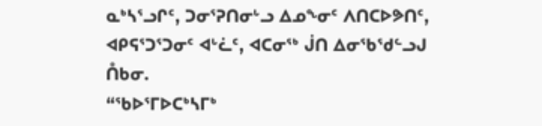ᓇᒃᓴᕐᓗᒋᑦ, ᑐᓂᕐᕈᑎᓂᒡᓗ ᐃᓄᖕᓂᑦ ᐱᑎᑕᐅᕗᑎᑦ, ᐊᑭᕋᕐᑐᕐᑐᓂᑦ ᐊᒡᓛᑦ, ᐊᑕᓂᖅ ᒎᑎ ᐃᓂᖃᖁᓪᓗᒍ ᑍᑲᓂ.
“ᖃᐅᕐᒥᐅᑕᒃᓴᒥᒃ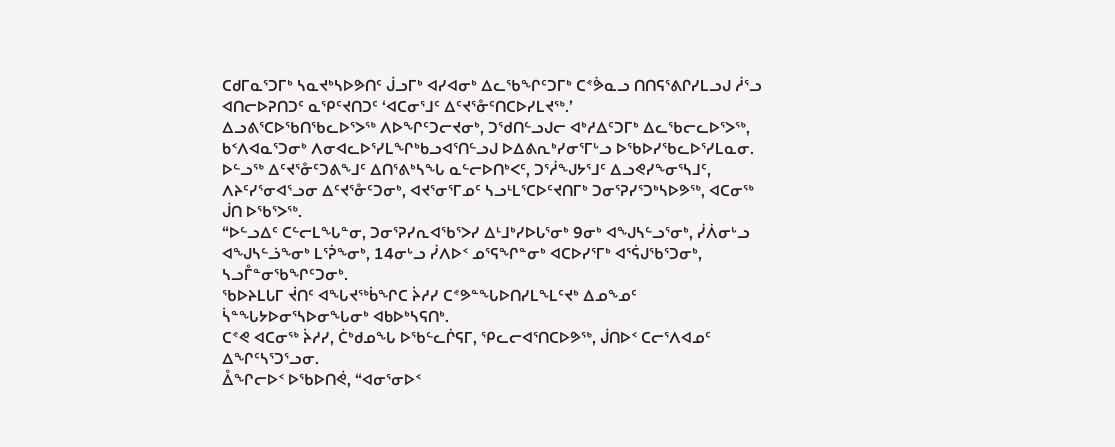ᑕᑯᒥᓇᕐᑐᒥᒃ ᓴᓇᔪᒃᓴᐅᕗᑎᑦ ᒎᓗᒥᒃ ᐊᓯᐊᓂᒃ ᐃᓚᖃᖏᑦᑐᒥᒃ ᑕᕝᕘᓇᓗ ᑎᑎᕋᕐᕕᒋᓯᒪᓗᒍ ᓲᕐᓗ ᐊᑎᓕᐅᕈᑎᑐᑦ ᓇᕿᑦᔪᑎᑐᑦ ‘ᐊᑕᓂᕐᒧᑦ ᐃᑦᔪᕐᓁᑦᑎᑕᐅᓯᒪᔪᖅ.’
ᐃᓗᕕᕐᑕᐅᖃᑎᖃᓚᐅᕐᐳᖅ ᐱᐅᖏᑦᑐᓕᔪᓂᒃ, ᑐᖁᑎᓪᓗᒍᓕ ᐊᒃᓱᐃᑦᑐᒥᒃ ᐃᓚᖃᓕᓚᐅᕐᐳᖅ, ᑲᑉᐱᐊᓇᕐᑐᓂᒃ ᐱᓂᐊᓚᐅᕐᓯᒪᖏᒃᑲᓗᐊᕐᑎᓪᓗᒍ ᐅᐃᕕᕆᒃᓯᓂᕐᒥᒡᓗ ᐅᖃᐅᓯᖃᓚᐅᕐᓯᒪᓇᓂ.
ᐅᓪᓗᖅ ᐃᑦᔪᕐᓁᑦᑐᕕᖕᒧᑦ ᐃᑎᕐᕕᒃᓴᖓ ᓇᓪᓕᐅᑎᒃᐸᑦ, ᑐᕐᓲᖑᔭᕐᒧᑦ ᐃᓗᕙᓯᖕᓂᕐᓴᒧᑦ, ᐱᔨᑦᓯᕐᓂᐊᕐᓗᓂ ᐃᑦᔪᕐᓁᑦᑐᓂᒃ, ᐊᔪᕐᓂᕐᒥᓄᑦ ᓴᓗᒻᒪᕐᑕᐅᑦᔪᑎᒥᒃ ᑐᓂᕐᕈᓯᕐᑐᒃᓴᐅᕗᖅ, ᐊᑕᓂᖅ ᒎᑎ ᐅᖃᕐᐳᖅ.
“ᐅᓪᓗᐃᑦ ᑕᓪᓕᒪᖓᓐᓂ, ᑐᓂᕐᕈᓯᕆᐊᖃᕐᐳᓯ ᐃᒻᒧᒃᓯᐅᒐᕐᓂᒃ 9ᓂᒃ ᐊᖑᓴᓪᓗᕐᓂᒃ, ᓰᐲᓂᒡᓗ ᐊᖑᓴᓪᓘᖕᓂᒃ ᒪᕐᕉᖕᓂᒃ, 14ᓂᒡᓗ ᓰᐱᐅᑉ ᓄᕐᕋᖏᓐᓂᒃ ᐊᑕᐅᓯᕐᒥᒃ ᐊᕐᕌᒍᖃᕐᑐᓂᒃ, ᓴᓗᒤᓐᓂᖃᖏᑦᑐᓂᒃ.
ᖃᐅᔨᒪᒐᒥ ᔫᑎᑦ ᐊᖓᔪᖅᑳᖏᑕ ᔩᓱᓯ ᑕᕝᕗᓐᖓᐅᑎᓯᒪᖕᒪᑦᔪᒃ ᐃᓄᖕᓄᑦ ᓵᓐᖓᔭᐅᓂᕐᓴᐅᓂᖓᓂᒃ ᐊᑲᐅᒃᓴᕋᑎᒃ.
ᑕᕝᕙ ᐊᑕᓂᖅ ᔩᓱᓯ, ᑖᒃᑯᓄᖓ ᐅᖃᓪᓚᒌᕋᒥ, ᕿᓚᓕᐊᕐᑎᑕᐅᕗᖅ, ᒎᑎᐅᑉ ᑕᓕᕐᐱᐊᓄᑦ ᐃᖏᑦᓴᕐᑐᕐᓗᓂ.
ᐂᖏᓕᐅᑉ ᐅᖃᐅᑎᕚ, “ᐊᓂᕐᓂᐅᑉ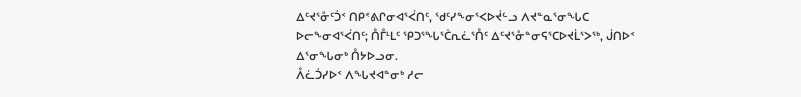ᐃᑦᔪᕐᓁᑦᑑᑉ ᑎᑭᕝᕕᒋᓂᐊᕐᐹᑎᑦ, ᖁᑦᓯᖕᓂᕐᐸᐅᔫᓪᓗ ᐱᔪᓐᓇᕐᓂᖓᑕ ᐅᓕᖕᓂᐊᕐᐹᑎᑦ; ᑍᒤᒻᒪᑦ ᕿᑐᕐᖓᕐᑖᕆᓛᕐᑍᑦ ᐃᑦᔪᕐᓁᓐᓂᕋᕐᑕᐅᔪᒫᕐᐳᖅ, ᒎᑎᐅᑉ ᐃᕐᓂᖓᓂᒃ ᑍᔭᐅᓗᓂ.
ᐰᓛᑑᓯᐅᑉ ᐱᖓᔪᐊᓐᓂᒃ ᓱᓕ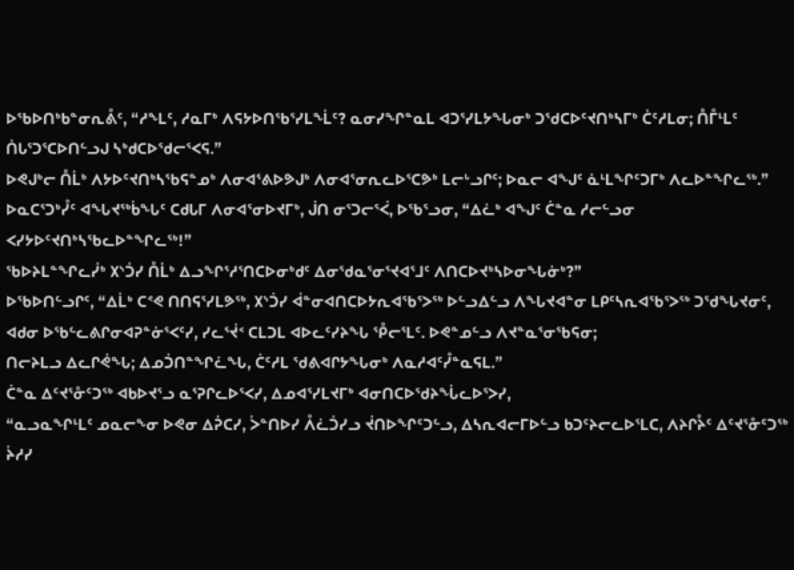ᐅᖃᐅᑎᒃᑲᓐᓂᕆᕔᑦ, “ᓱᖕᒪᑦ, ᓱᓇᒥᒃ ᐱᕋᔭᐅᑎᖃᕐᓯᒪᖕᒫᑦ? ᓇᓂᓯᖏᓐᓇᒪ ᐊᑐᕐᓯᒪᔭᖓᓂᒃ ᑐᖁᑕᐅᑦᔪᑎᒃᓴᒥᒃ ᑖᑦᓱᒪᓂ; ᑍᒤᒻᒪᑦ ᑏᒐᕐᑐᕐᑕᐅᑎᓪᓗᒍ ᓴᒃᑯᑕᐅᖁᓕᕐᐸᕋ.”
ᐅᕙᒍᒃᓕ ᑍᒫᒃ ᐱᔭᐅᑦᔪᑎᒃᓴᖃᕋᓐᓄᒃ ᐱᓂᐊᕐᕕᐅᕗᒍᒃ ᐱᓂᐊᕐᓂᕆᓚᐅᕐᑕᕗᒃ ᒪᓕᒡᓗᒋᑦ; ᐅᓇᓕ ᐊᖑᑦ ᓈᒻᒪᖏᑦᑐᒥᒃ ᐱᓚᐅᓐᖏᓚᖅ.”
ᐅᓇᑕᕐᑐᒃᓮᑦ ᐊᖓᔪᖅᑳᖓᑦ ᑕᑯᒐᒥ ᐱᓂᐊᕐᓂᐅᔪᒥᒃ, ᒎᑎ ᓂᕐᑐᓕᕐᐹ, ᐅᖃᕐᓗᓂ, “ᐃᓛᒃ ᐊᖑᑦ ᑖᓐᓇ ᓱᓕᓪᓗᓂ ᐸᓯᔭᐅᑦᔪᑎᒃᓴᖃᓚᐅᓐᖏᓚᖅ!”
ᖃᐅᔨᒪᓐᖏᓚᓰᒃ ᙭ᔅᑑᓯ ᑍᒫᒃ ᐃᓗᖏᕐᓱᕐᑎᑕᐅᓂᒃᑯᑦ ᐃᓂᖁᓇᕐᓂᕐᔪᐊᕐᒧᑦ ᐱᑎᑕᐅᔪᒃᓴᐅᓂᖓᓃᒃ?”
ᐅᖃᐅᑎᓪᓗᒋᑦ, “ᐃᒫᒃ ᑕᕝᕙ ᑎᑎᕋᕐᓯᒪᕗᖅ, ᙭ᔅᑑᓯ ᐋᓐᓂᐊᑎᑕᐅᔭᕆᐊᖃᕐᐳᖅ ᐅᓪᓗᐃᓪᓗ ᐱᖓᔪᐊᓐᓂ ᒪᑭᑦᓴᕆᐊᖃᕐᐳᖅ ᑐᖁᖓᔪᓂᑦ,
ᐊᑯᓂ ᐅᖃᓪᓚᕕᒋᓂᐊᕈᓐᓃᕐᐸᑦᓯ, ᓯᓚᕐᔫᑉ ᑕᒪᑐᒪ ᐊᐅᓚᑦᓯᔨᖓ ᕾᓕᕐᒪᑦ. ᐅᕙᓐᓄᓪᓗ ᐱᔪᓐᓇᕐᓂᖃᕋᓂ;
ᑎᓕᔨᒪᓗ ᐃᓚᒋᕚᖓ; ᐃᓄᑑᑎᓐᖏᓛᖓ, ᑖᑦᓱᒪ ᖁᕕᐊᒋᔭᖓᓂᒃ ᐱᓇᓱᐊᑦᓮᓐᓇᕋᒪ.”
ᑖᓐᓇ ᐃᑦᔪᕐᓁᑦᑐᖅ ᐊᑲᐅᔪᕐᓗ ᓇᕐᕈᒋᓚᐅᕐᐸᓯ, ᐃᓄᐊᕐᓯᒪᔪᒥᒃ ᐊᓂᑎᑕᐅᖁᔨᖔᓚᐅᕐᐳᓯ,
“ᓇᓗᓇᖏᒻᒪᑦ ᓄᓇᓕᖕᓂ ᐅᕙᓂ ᐃᕉᑕᓯ, ᐴᓐᑎᐅᓯ ᐰᓛᑑᓯᓗ ᔫᑎᐅᖏᑦᑐᓪᓗ, ᐃᓴᕆᐊᓕᒥᐅᓪᓗ ᑲᑐᑦᔨᓕᓚᐅᕐᒪᑕ, ᐱᔨᒋᔧᑦ ᐃᑦᔪᕐᓁᑦᑐᖅ ᔩᓱᓯ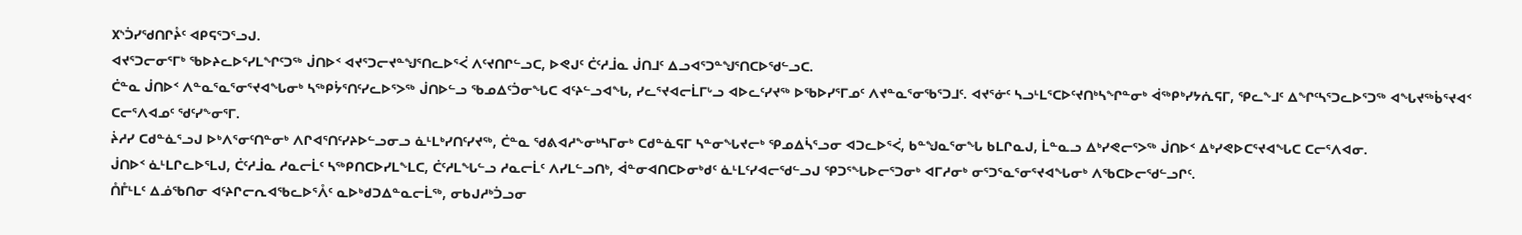᙭ᔅᑑᓯᖁᑎᒋᔧᑦ ᐊᑭᕋᕐᑐᕐᓗᒍ.
ᐊᔪᕐᑐᓕᓂᕐᒥᒃ ᖃᐅᔨᓚᐅᕐᓯᒪᖏᑦᑐᖅ ᒎᑎᐅᑉ ᐊᔪᕐᑐᓕᔪᓐᖑᕐᑎᓚᐅᕐᐹ ᐱᑦᔪᑎᒋᓪᓗᑕ, ᐅᕙᒍᑦ ᑖᑦᓱᒨᓇ ᒎᑎᒧᑦ ᐃᓗᐊᕐᑐᓐᖑᕐᑎᑕᐅᖁᓪᓗᑕ.
ᑖᓐᓇ ᒎᑎᐅᑉ ᐱᓐᓇᕐᓇᕐᓂᕐᔪᐊᖓᓂᒃ ᓴᖅᑭᔮᕐᑎᑦᓯᓚᐅᕐᐳᖅ ᒎᑎᐅᓪᓗ ᖃᓄᐃᑦᑑᓂᖓᑕ ᐊᑦᔨᓪᓗᐊᖓ, ᓯᓚᕐᔪᐊᓕᒫᒥᒡᓗ ᐊᐅᓚᑦᓯᔪᖅ ᐅᖃᐅᓯᕐᒥᓄᑦ ᐱᔪᓐᓇᕐᓂᖃᕐᑐᒧᑦ. ᐊᔪᕐᓃᑦ ᓴᓗᒻᒪᕐᑕᐅᑦᔪᑎᒃᓴᖏᓐᓂᒃ ᐋᖅᑭᒃᓯᔭᕇᕋᒥ, ᕿᓚᖕᒧᑦ ᐃᖏᑦᓴᕐᑐᓚᐅᕐᑐᖅ ᐊᖓᔪᖅᑳᕐᔪᐊᑉ ᑕᓕᕐᐱᐊᓄᑦ ᖁᑦᓯᖕᓂᕐᒥ.
ᔩᓱᓯ ᑕᑯᓐᓈᕐᓗᒍ ᐅᒃᐱᕐᓂᑦᑎᓐᓂᒃ ᐱᒋᐊᕐᑎᑦᓯᔨᐅᓪᓗᓂᓗ ᓈᒻᒪᒃᓯᑎᑦᓯᔪᖅ, ᑖᓐᓇ ᖁᕕᐊᓱᖕᓂᒃᓴᒥᓂᒃ ᑕᑯᓐᓈᕋᒥ ᓴᓐᓂᖓᔪᓕᒃ ᕿᓄᐃᓵᕐᓗᓂ ᐊᑐᓚᐅᕐᐹ, ᑲᓐᖑᓇᕐᓂᖓ ᑲᒪᒋᓇᒍ, ᒫᓐᓇᓗ ᐃᒃᓯᕙᓕᕐᐳᖅ ᒎᑎᐅᑉ ᐃᒃᓯᕙᐅᑕᕐᔪᐊᖓᑕ ᑕᓕᕐᐱᐊᓂ.
ᒎᑎᐅᑉ ᓈᒻᒪᒋᓚᐅᕐᒪᒍ, ᑖᑦᓱᒨᓇ ᓱᓇᓕᒫᑦ ᓴᖅᑭᑎᑕᐅᓯᒪᖕᒪᑕ, ᑖᑦᓱᒪᖓᓪᓗ ᓱᓇᓕᒫᑦ ᐱᓯᒪᓪᓗᑎᒃ, ᐋᓐᓂᐊᑎᑕᐅᓂᒃᑯᑦ ᓈᒻᒪᑦᓯᐊᓕᖁᓪᓗᒍ ᕿᑐᕐᖓᐅᓕᕐᑐᓂᒃ ᐊᒥᓱᓂᒃ ᓂᕐᑐᕐᓇᕐᓂᕐᔪᐊᖓᓂᒃ ᐱᖃᑕᐅᓕᖁᓪᓗᒋᑦ.
ᑍᒤᒻᒪᑦ ᐃᓅᖃᑎᓂ ᐊᑦᔨᒋᓕᕆᐊᖃᓚᐅᕐᐰᑦ ᓇᐅᒃᑯᑐᐃᓐᓇᓕᒫᖅ, ᓂᑲᒍᓱᒃᑑᓗᓂ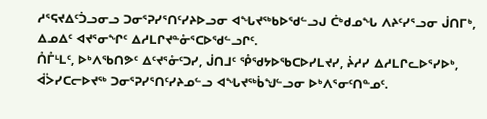ᓱᕐᕋᔪᐃᑦᑑᓗᓂᓗ ᑐᓂᕐᕈᓯᕐᑎᑦᓯᔨᐅᓗᓂ ᐊᖓᔪᖅᑲᐅᖁᓪᓗᒍ ᑖᒃᑯᓄᖓ ᐱᔨᑦᓯᕐᓗᓂ ᒎᑎᒥᒃ, ᐃᓄᐃᑦ ᐊᔪᕐᓂᖏᑦ ᐃᓱᒪᒋᔪᓐᓁᕐᑕᐅᖁᓪᓗᒋᑦ.
ᑍᒤᒻᒪᑦ, ᐅᒃᐱᖃᑎᕗᑦ ᐃᑦᔪᕐᓁᑦᑐᓯ, ᒎᑎᒧᑦ ᕾᖁᔭᐅᖃᑕᐅᓯᒪᔪᓯ, ᔩᓱᓯ ᐃᓱᒪᒋᓚᐅᕐᓯᐅᒃ, ᐋᐴᓯᑕᓕᐅᔪᖅ ᑐᓂᕐᕈᓯᕐᑎᑦᓯᔨᓄᓪᓗ ᐊᖓᔪᖅᑳᖑᓪᓗᓂ ᐅᒃᐱᕐᓂᑦᑎᓐᓄᑦ.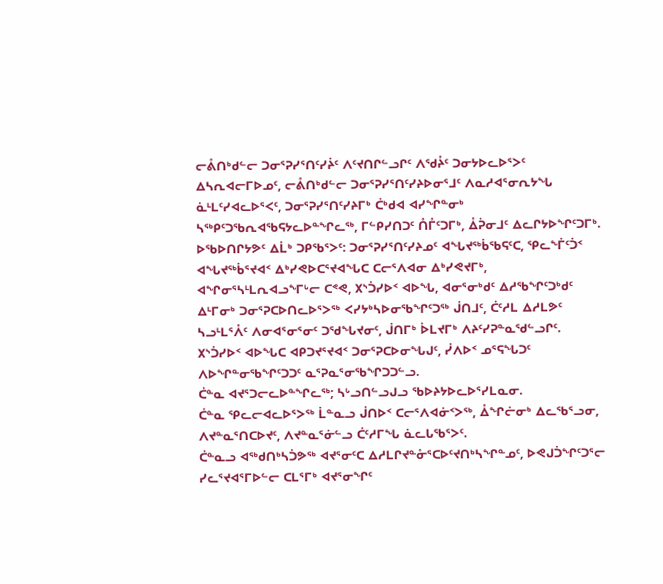ᓕᕔᑎᒃᑯᓪᓕ ᑐᓂᕐᕈᓯᕐᑎᑦᓯᔩᑦ ᐱᑦᔪᑎᒋᓪᓗᒋᑦ ᐱᖁᔧᑦ ᑐᓂᔭᐅᓚᐅᕐᐳᑦ ᐃᓴᕆᐊᓕᒥᐅᓄᑦ, ᓕᕔᑎᒃᑯᓪᓕ ᑐᓂᕐᕈᓯᕐᑎᑦᓯᔨᐅᓂᕐᒧᑦ ᐱᓇᓱᐊᕐᓂᕆᔭᖓ ᓈᒻᒪᑦᓯᐊᓚᐅᕐᐸᑦ, ᑐᓂᕐᕈᓯᕐᑎᑦᓯᔨᒥᒃ ᑖᒃᑯᐊ ᐊᓯᖏᓐᓂᒃ ᓴᖅᑭᑦᑐᖃᕆᐊᖃᕋᔭᓚᐅᓐᖏᓚᖅ, ᒥᓪᑭᓯᑎᑐᑦ ᑍᒤᑦᑐᒥᒃ, ᐂᕉᓂᒧᑦ ᐃᓚᒋᔭᐅᖏᑦᑐᒥᒃ.
ᐅᖃᐅᑎᒋᔭᕗᑦ ᐃᒫᒃ ᑐᑭᖃᕐᐳᑦ: ᑐᓂᕐᕈᓯᕐᑎᑦᓯᔨᓄᑦ ᐊᖓᔪᖅᑳᖃᕋᑦᑕ, ᕿᓚᖕᒦᑦᑑᑉ ᐊᖓᔪᖅᑳᕐᔪᐊᑉ ᐃᒃᓯᕙᐅᑕᕐᔪᐊᖓᑕ ᑕᓕᕐᐱᐊᓂ ᐃᒃᓯᕙᔪᒥᒃ,
ᐊᖏᓂᕐᓴᒻᒪᕆᐊᓗᖕᒥᒡᓕ ᑕᕝᕙ, ᙭ᔅᑑᓯᐅᑉ ᐊᐅᖓ, ᐊᓂᕐᓂᒃᑯᑦ ᐃᓱᖃᖏᑦᑐᒃᑯᑦ ᐃᒻᒥᓂᒃ ᑐᓂᕐᕈᑕᐅᑎᓚᐅᕐᐳᖅ ᐸᓯᔭᒃᓴᐅᓂᖃᖏᑦᑐᖅ ᒎᑎᒧᑦ, ᑖᑦᓱᒪ ᐃᓱᒪᕗᑦ ᓴᓗᒻᒪᕐᐰᑦ ᐱᓂᐊᕐᓂᕐᓂᑦ ᑐᖁᖓᔪᓂᑦ, ᒎᑎᒥᒃ ᐆᒪᔪᒥᒃ ᐱᔨᑦᓯᕈᓐᓇᖁᓪᓗᒋᑦ.
᙭ᔅᑑᓯᐅᑉ ᐊᐅᖓᑕ ᐊᑭᑐᔪᕐᔪᐊᑉ ᑐᓂᕐᕈᑕᐅᓂᖓᒍᑦ, ᓰᐱᐅᑉ ᓄᕐᕋᖓᑐᑦ ᐱᐅᖏᓐᓂᖃᖏᑦᑐᑐᑦ ᓇᕐᕈᓇᕐᓂᖃᖏᑐᑐᓪᓗ.
ᑖᓐᓇ ᐊᔪᕐᑐᓕᓚᐅᓐᖏᓚᖅ; ᓴᒡᓗᑎᓪᓗᒍᓗ ᖃᐅᔨᔭᐅᓚᐅᕐᓯᒪᓇᓂ.
ᑖᓐᓇ ᕿᓚᓕᐊᓚᐅᕐᐳᖅ ᒫᓐᓇᓗ ᒎᑎᐅᑉ ᑕᓕᕐᐱᐊᓃᑉᐳᖅ, ᐂᖏᓖᓂᒃ ᐃᓚᖃᕐᓗᓂ, ᐱᔪᓐᓇᕐᑎᑕᐅᔪᑦ, ᐱᔪᓐᓇᕐᓃᓪᓗ ᑖᑦᓱᒥᖓ ᓈᓚᒐᖃᕐᐳᑦ.
ᑖᓐᓇᓗ ᐊᖅᑯᑎᒃᓴᑑᕗᖅ ᐊᔪᕐᓂᑦᑕ ᐃᓱᒪᒋᔪᓐᓁᕐᑕᐅᑦᔪᑎᒃᓴᖏᓐᓄᑦ, ᐅᕙᒍᑑᖏᑦᑐᕐᓕ ᓯᓚᕐᔪᐊᕐᒥᐅᓪᓕ ᑕᒪᕐᒥᒃ ᐊᔪᕐᓂᖏᑦ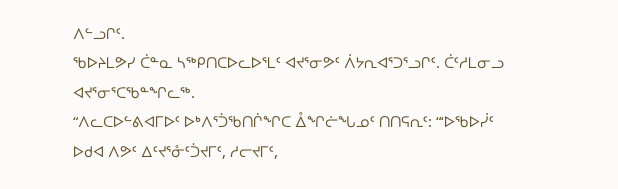ᐱᓪᓗᒋᑦ.
ᖃᐅᔨᒪᕗᓯ ᑖᓐᓇ ᓴᖅᑭᑎᑕᐅᓚᐅᕐᒪᑦ ᐊᔪᕐᓂᕗᑦ ᐲᔭᕆᐊᕐᑐᕐᓗᒋᑦ. ᑖᑦᓱᒪᓂᓗ ᐊᔪᕐᓂᕐᑕᖃᓐᖏᓚᖅ.
“ᐱᓚᑕᐅᓪᕕᐊᒥᐅᑦ ᐅᒃᐱᕐᑑᖃᑎᒌᖏᑕ ᐂᖏᓖᖓᓄᑦ ᑎᑎᕋᕆᑦ: “‘ᐅᖃᐅᓰᑦ ᐅᑯᐊ ᐱᕗᑦ ᐃᑦᔪᕐᓁᑦᑑᔪᒥᑦ, ᓱᓕᔪᒥᑦ,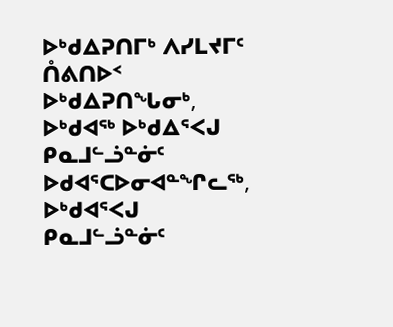ᐅᒃᑯᐃᕈᑎᒥᒃ ᐱᓯᒪᔪᒥᑦ ᑍᕕᑎᐅᑉ ᐅᒃᑯᐃᕈᑎᖓᓂᒃ, ᐅᒃᑯᐊᖅ ᐅᒃᑯᐃᕐᐸᒍ ᑭᓇᒧᓪᓘᓐᓃᑦ ᐅᑯᐊᕐᑕᐅᓂᐊᓐᖏᓚᖅ, ᐅᒃᑯᐊᕐᐸᒍ ᑭᓇᒧᓪᓘᓐᓃᑦ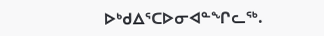ᐅᒃᑯᐃᕐᑕᐅᓂᐊᓐᖏᓚᖅ.